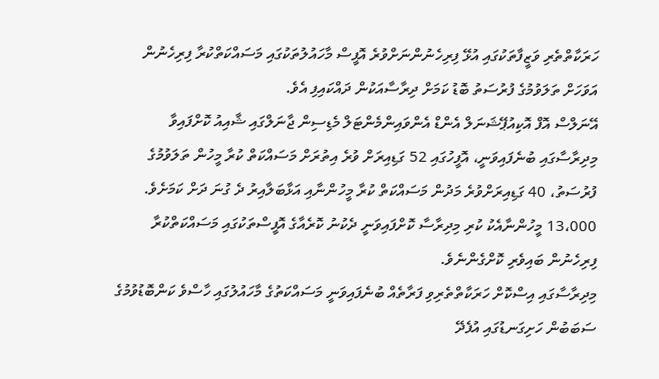ހަރަކާތްތެރި ވަޒީފާތަކުގައި އުޅޭ ފިރިހެނުންނަށްވުރެ އޮފީސް މާހައުލުތަކުގައި މަސައްކަތްކުރާ ފިރިހެނުން އަވަހަށް ތަލަވުމުގެ ފުރުސަތު ބޮޑު ކަމަށް ދިރާސާއަކުން ދައްކައިފި އެވެ.
އޭނަލްސް އޮފް އޮކިއުޕޭޝަނަލް އެންޑް އެންވައިންމެންޓަލް މެޑިސިން ޖާނަލްގައި ޝާއިއު ކޮށްފައިވާ މިދިރާސާގައި ބުނެފައިވަނީ، އޮފީހުގައި 52 ގަޑިއިރަށް ވުރެ އިތުރަށް މަސައްކަތް ކުރާ މީހުން ތަލަވުމުގެ ފުރުސަތު، 40 ގަޑިއިރަށްވުރެ މަދުން މަސައްކަތް ކުރާ މީހުންނާއި އަޅާބަލާއިރު ދެ ގުނަ ދަށް ކަމަށެވެ.
13،000 މީހުންނާއެކު ކުރި މިދިރާސާ ކޮށްފައިވަނީ ދެކުނު ކޮރެއާގެ އޮފީސްތަކުގައި މަސައްކަތްކުރާ ފިރިހެނުން ބައިވެރި ކޮށްގެންނެވެ.
މިދިރާސާގައި އިސްކޮށް ހަރަކާތްތެރިވި ފަރާތެއް ބުނެފައިވަނީ މަސައްކަތުގެ މާހައުލުގައި ހާސްވެ ކަންބޮޑުވުމުގެ ސަބަބުން ހަށިގަނޑުގައި އުފެދޭ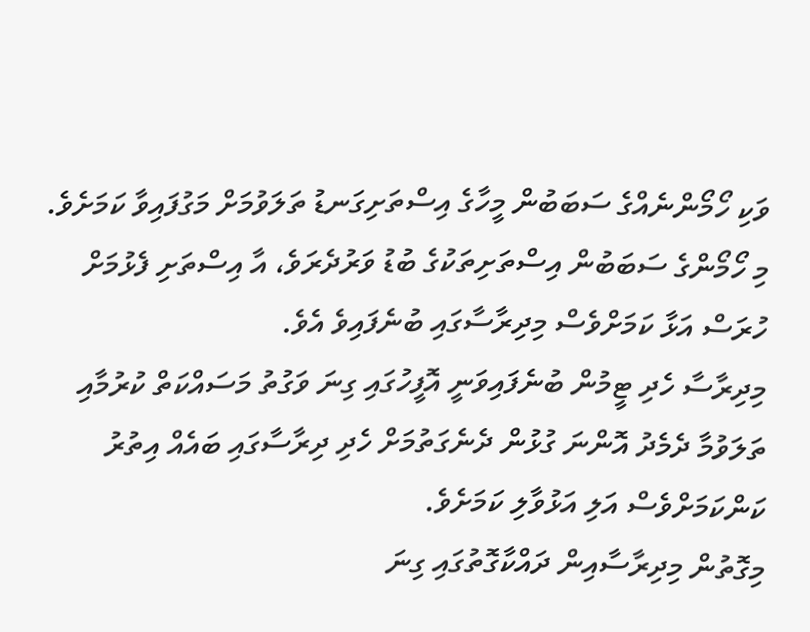ވަކި ހޯމޯންނެއްގެ ސަބަބުން މީހާގެ އިސްތަށިގަނޑު ތަލަވުމަށް މަގުފައިވާ ކަމަށެވެ.
މި ހޯމޯންގެ ސަބަބުން އިސްތަށިތަކުގެ ބުޑު ވަރުދެރަވެ، އާ އިސްތަށި ފެޅުމަށް ހުރަސް އަޅާ ކަމަށްވެސް މިދިރާސާގައި ބުނެފައިވެ އެވެ.
މިދިރާސާ ހެދި ޓީމުން ބުނެފައިވަނީ އޮފީހުގައި ގިނަ ވަގުތު މަސައްކަތް ކުރުމާއި ތަލަވުމާ ދެމެދު އޮންނަ ގުޅުން ދެނެގަތުމަށް ހެދި ދިރާސާގައި ބައެއް އިތުރު ކަންކަމަށްވެސް އަލި އަޅުވާލި ކަމަށެވެ.
މިގޮތުން މިދިރާސާއިން ދައްކާގޮތުގައި ގިނަ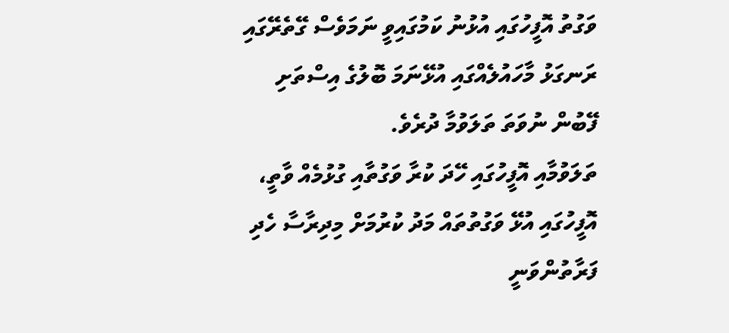ވަގުތު އޮފީހުގައި އުޅުނު ކަމުގައިވީ ނަމަވެސް ގޭތެރޭގައި ރަނގަޅު މާހައުލެއްގައި އުޅޭނަމަ ބޮލުގެ އިސްތަށި ފޭބުން ނުވަތަ ތަލަވުމާ ދުރެވެ.
ތަލަވުމާއި އޮފީހުގައި ހޭދަ ކުރާ ވަގުތާއި ގުޅުމެއް ވާތީ، އޮފީހުގައި އުޅޭ ވަގުތުތައް މަދު ކުރުމަށް މިދިރާސާ ހެދި ފަރާތުންވަނީ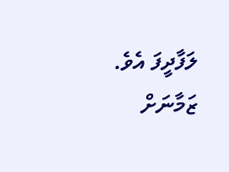ލަފާދީފަ އެވެ.
ޒަމާނަށް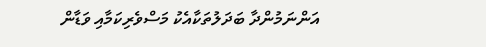އަންނަމުންދާ ބަދަލުތަކާއެކު މަސްވެރިކަމާއި ވަޑާން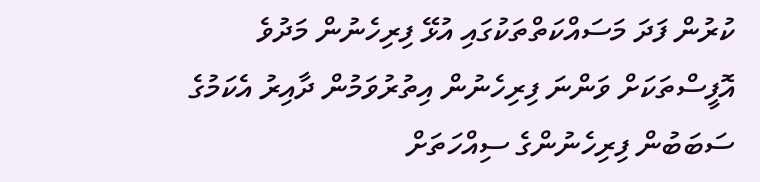ކުރުން ފަދަ މަސައްކަތްތަކުގައި އުޅޭ ފިރިހެނުން މަދުވެ އޮފީސްތަކަށް ވަންނަ ފިރިހެނުން އިތުރުވަމުން ދާއިރު އެކަމުގެ ސަބަބުން ފިރިހެނުންގެ ސިއްހަތަށް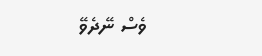ވެސް ނޭދެވޭ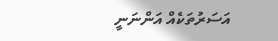އަސަރުތަކެއް އަންނަނީ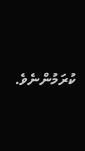ކުރަމުންނެވެ.